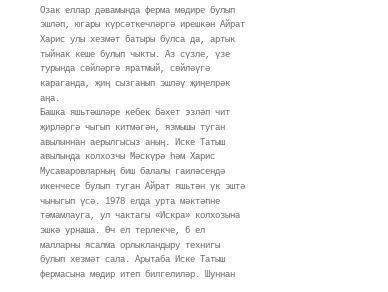Озак еллар дәвамында ферма мөдире булып эшләп, югары күрсәткечләргә ирешкән Айрат Харис улы хезмәт батыры булса да, артык тыйнак кеше булып чыкты. Аз сүзле, үзе турында сөйләргә яратмый, сөйләүгә караганда, җиң сызганып эшләү җиңелрәк аңа.
Башка яшьтәшләре кебек бәхет эзләп чит җирләргә чыгып китмәгән, язмышы туган авылыннан аерылгысыз аның. Иске Татыш авылында колхозчы Мәскүрә һәм Харис Мусаваровларның биш балалы гаиләсендә икенчесе булып туган Айрат яшьтән үк эштә чыныгып үсә. 1978 елда урта мәктәпне тәмамлауга, ул чактагы «Искра» колхозына эшкә урнаша. Өч ел терлекче, 6 ел малларны ясалма орлыкландыру технигы булып хезмәт сала. Арытаба Иске Татыш фермасына мөдир итеп билгелиләр. Шуннан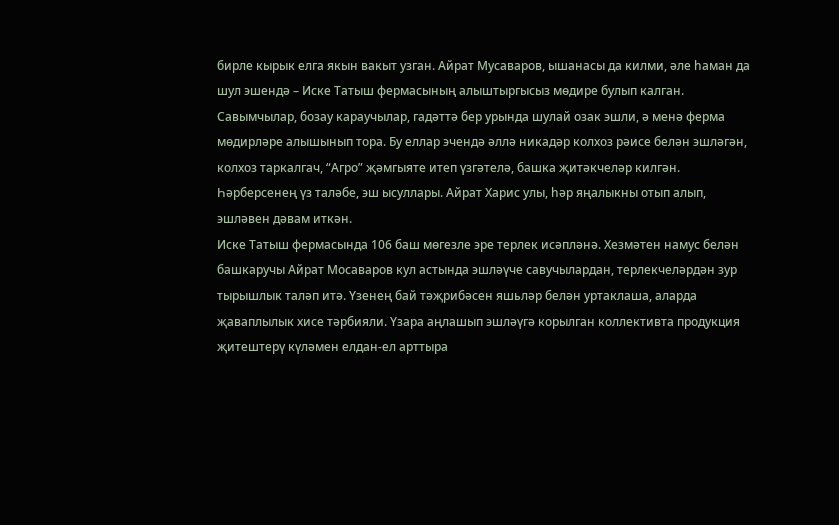бирле кырык елга якын вакыт узган. Айрат Мусаваров, ышанасы да килми, әле һаман да шул эшендә – Иске Татыш фермасының алыштыргысыз мөдире булып калган. Савымчылар, бозау караучылар, гадәттә бер урында шулай озак эшли, ә менә ферма мөдирләре алышынып тора. Бу еллар эчендә әллә никадәр колхоз рәисе белән эшләгән, колхоз таркалгач, “Агро” җәмгыяте итеп үзгәтелә, башка җитәкчеләр килгән. Һәрберсенең үз таләбе, эш ысуллары. Айрат Харис улы, һәр яңалыкны отып алып, эшләвен дәвам иткән.
Иске Татыш фермасында 106 баш мөгезле эре терлек исәпләнә. Хезмәтен намус белән башкаручы Айрат Мосаваров кул астында эшләүче савучылардан, терлекчеләрдән зур тырышлык таләп итә. Үзенең бай тәҗрибәсен яшьләр белән уртаклаша, аларда җаваплылык хисе тәрбияли. Үзара аңлашып эшләүгә корылган коллективта продукция җитештерү күләмен елдан-ел арттыра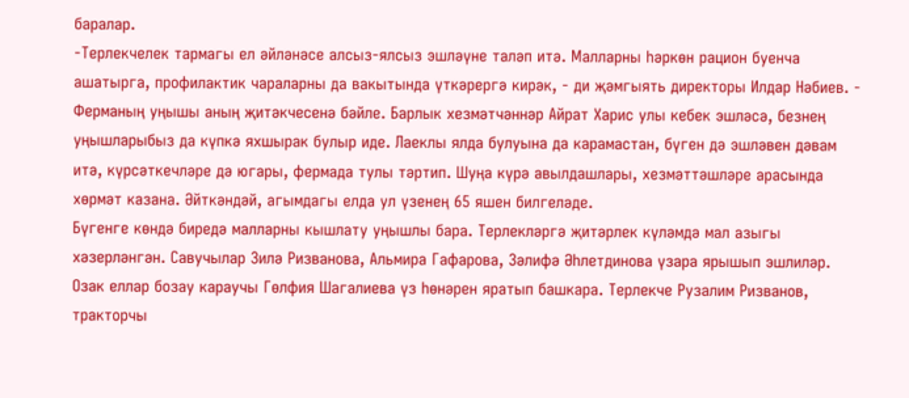баралар.
-Терлекчелек тармагы ел әйләнәсе алсыз-ялсыз эшләүне таләп итә. Малларны һәркөн рацион буенча ашатырга, профилактик чараларны да вакытында үткәрергә кирәк, - ди җәмгыять директоры Илдар Нәбиев. - Ферманың уңышы аның җитәкчесенә бәйле. Барлык хезмәтчәннәр Айрат Харис улы кебек эшләсә, безнең уңышларыбыз да күпкә яхшырак булыр иде. Лаеклы ялда булуына да карамастан, бүген дә эшләвен дәвам итә, күрсәткечләре дә югары, фермада тулы тәртип. Шуңа күрә авылдашлары, хезмәттәшләре арасында хөрмәт казана. Әйткәндәй, агымдагы елда ул үзенең 65 яшен билгеләде.
Бүгенге көндә биредә малларны кышлату уңышлы бара. Терлекләргә җитәрлек күләмдә мал азыгы хәзерләнгән. Савучылар Зилә Ризванова, Альмира Гафарова, Зәлифә Әһлетдинова үзара ярышып эшлиләр. Озак еллар бозау караучы Гөлфия Шагалиева үз һөнәрен яратып башкара. Терлекче Рузалим Ризванов, тракторчы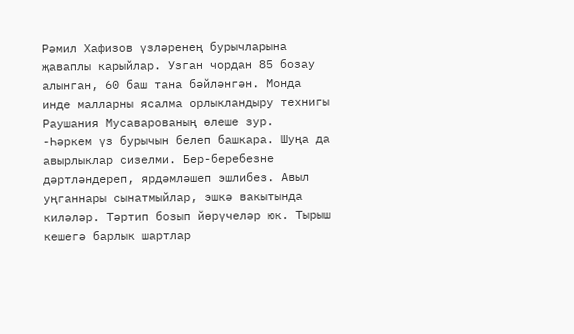Рәмил Хафизов үзләренең бурычларына җаваплы карыйлар. Узган чордан 85 бозау алынган, 60 баш тана бәйләнгән. Монда инде малларны ясалма орлыкландыру технигы Раушания Мусаварованың өлеше зур.
-Һәркем үз бурычын белеп башкара. Шуңа да авырлыклар сизелми. Бер-беребезне дәртләндереп, ярдәмләшеп эшлибез. Авыл уңганнары сынатмыйлар, эшкә вакытында киләләр. Тәртип бозып йөрүчеләр юк. Тырыш кешегә барлык шартлар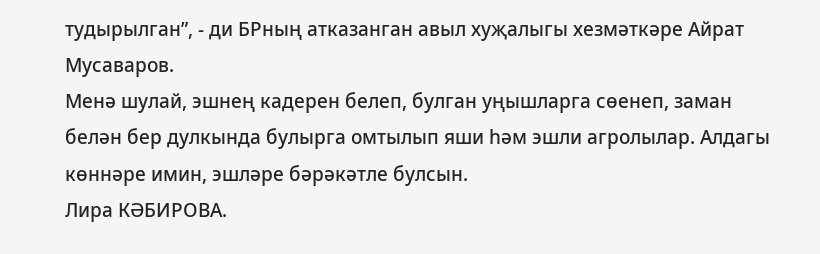тудырылган”, - ди БРның атказанган авыл хуҗалыгы хезмәткәре Айрат Мусаваров.
Менә шулай, эшнең кадерен белеп, булган уңышларга сөенеп, заман белән бер дулкында булырга омтылып яши һәм эшли агролылар. Алдагы көннәре имин, эшләре бәрәкәтле булсын.
Лира КӘБИРОВА.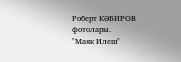Роберт КӘБИРОВ фотолары.
"Маяк Илеш"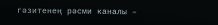гәзитенең рәсми каналы –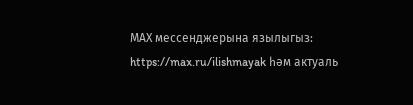МАХ мессенджерына язылыгыз: https://max.ru/ilishmayak һәм актуаль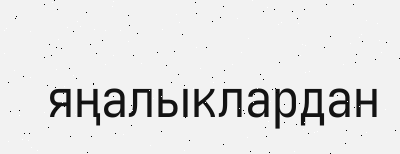яңалыклардан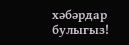хәбәрдар булыгыз!